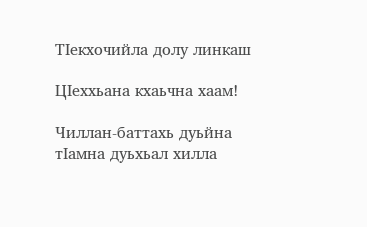ТIекхочийла долу линкаш

ЦIеххьана кхаьчна хаам!

Чиллан-баттахь дуьйна тIамна дуьхьал хилла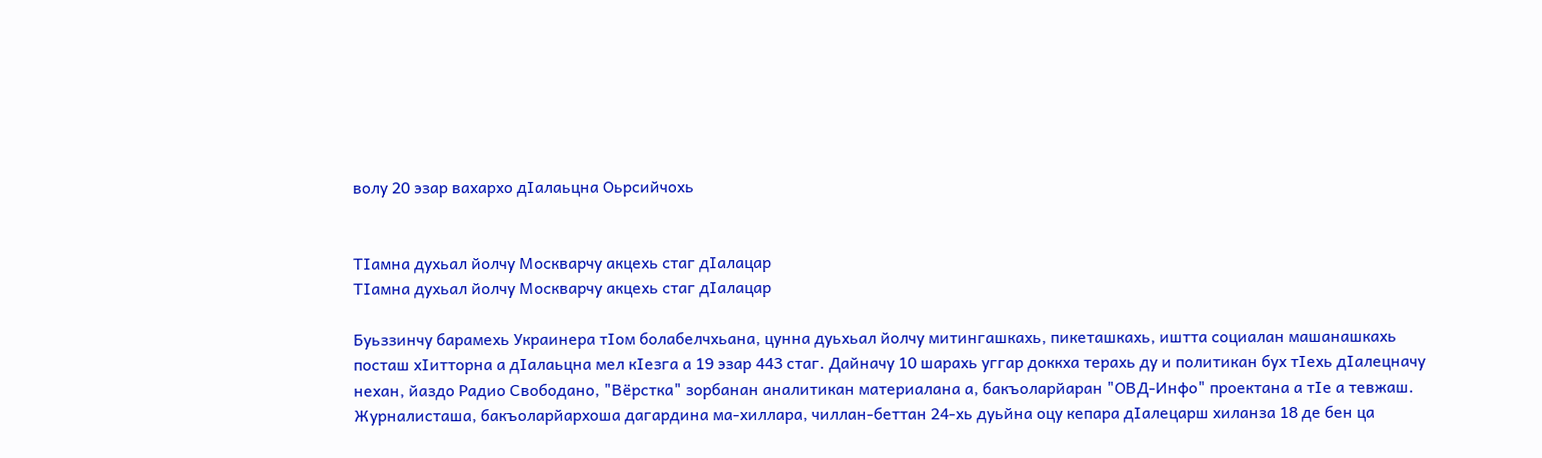волу 20 эзар вахархо дIалаьцна Оьрсийчохь


ТIамна духьал йолчу Москварчу акцехь стаг дIалацар
ТIамна духьал йолчу Москварчу акцехь стаг дIалацар

Буьззинчу барамехь Украинера тIом болабелчхьана, цунна дуьхьал йолчу митингашкахь, пикеташкахь, иштта социалан машанашкахь посташ хIитторна а дIалаьцна мел кIезга а 19 эзар 443 стаг. Дайначу 10 шарахь уггар доккха терахь ду и политикан бух тIехь дIалецначу нехан, йаздо Радио Свободано, "Вёрстка" зорбанан аналитикан материалана а, бакъоларйаран "ОВД-Инфо" проектана а тIе а тевжаш. Журналисташа, бакъоларйархоша дагардина ма-хиллара, чиллан-беттан 24-хь дуьйна оцу кепара дIалецарш хиланза 18 де бен ца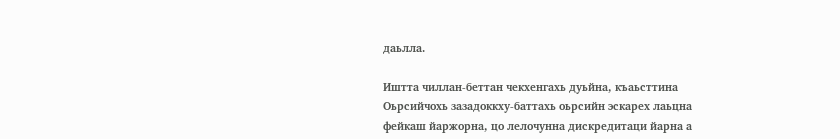даьлла.

Иштта чиллан-беттан чекхенгахь дуьйна, къаьсттина Оьрсийчохь зазадоккху-баттахь оьрсийн эскарех лаьцна фейкаш йаржорна, цо лелочунна дискредитаци йарна а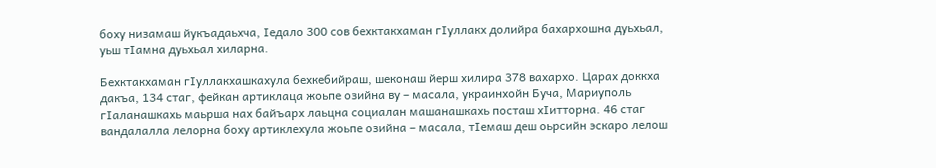боху низамаш йукъадаьхча, Iедало 300 сов бехктакхаман гIуллакх долийра бахархошна дуьхьал, уьш тIамна дуьхьал хиларна.

Бехктакхаман гIуллакхашкахула бехкебийраш, шеконаш йерш хилира 378 вахархо. Царах доккха дакъа, 134 стаг, фейкан артиклаца жоьпе озийна ву – масала, украинхойн Буча, Мариуполь гIаланашкахь маьрша нах байъарх лаьцна социалан машанашкахь посташ хIитторна. 46 стаг вандалалла лелорна боху артиклехула жоьпе озийна – масала, тIемаш деш оьрсийн эскаро лелош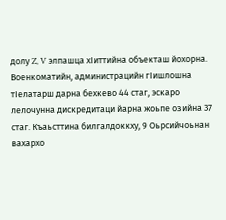долу Z, V элпашца хIиттийна объекташ йохорна. Военкоматийн, администрацийн гIишлошна тIелатарш дарна бехкево 44 стаг, эскаро лелочунна дискредитаци йарна жоьпе озийна 37 стаг. Къаьсттина билгалдоккху, 9 Оьрсийчоьнан вахархо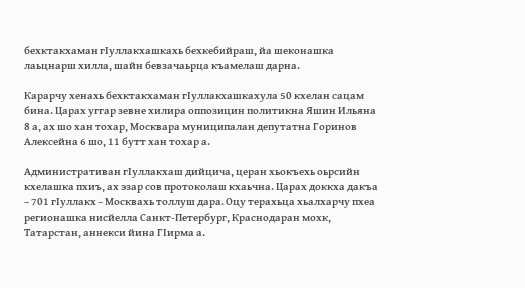бехктакхаман гIуллакхашкахь бехкебийраш, йа шеконашка лаьцнарш хилла, шайн бевзачаьрца къамелаш дарна.

Карарчу хенахь бехктакхаман гIуллакхашкахула 50 кхелан сацам бина. Царах уггар зевне хилира оппозицин политикна Яшин Ильяна 8 а, ах шо хан тохар, Москвара муниципалан депутатна Горинов Алексейна 6 шо, 11 бутт хан тохар а.

Административан гIуллакхаш дийцича, церан хьокъехь оьрсийн кхелашка пхиъ, ах эзар сов протоколаш кхаьчна. Царах доккха дакъа – 701 гIуллакх – Москвахь толлуш дара. Оцу терахьца хьалхарчу пхеа регионашка нисйелла Санкт-Петербург, Краснодаран мохк, Татарстан, аннекси йина ГIирма а.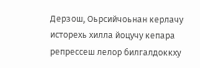Дерзош, Оьрсийчоьнан керлачу исторехь хилла йоцучу кепара репрессеш лелор билгалдоккху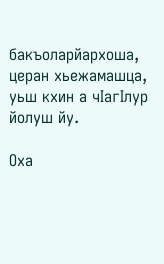бакъоларйархоша, церан хьежамашца, уьш кхин а чIагIлур йолуш йу.

Оха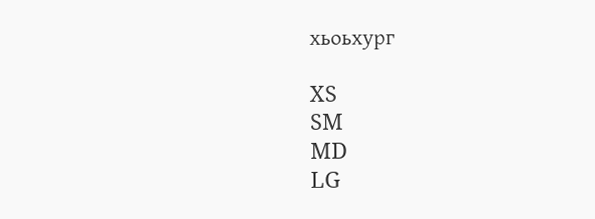хьоьхург

XS
SM
MD
LG